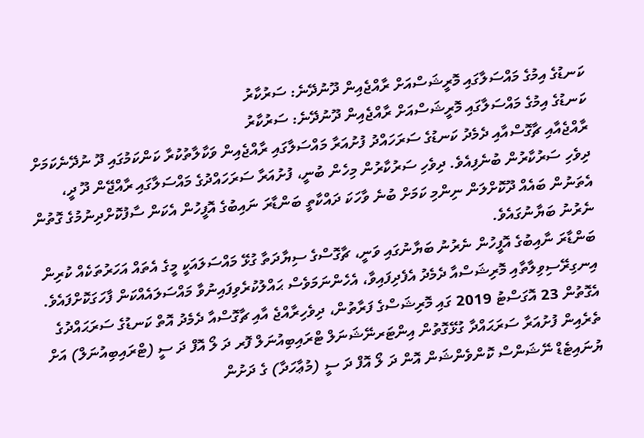ކަނޑުގެ އިމުގެ މައްސަލާގައި މޮރީޝަސްއަށް ރާއްޖެއިން ދޫނުދޭނެ: ސަރުކާރު
ކަނޑުގެ އިމުގެ މައްސަލާގައި މޮރީޝަސްއަށް ރާއްޖެއިން ދޫނުދޭނެ: ސަރުކާރު
ރާއްޖެއާއި ޗާގޮސްއާއި ދެމެދު ކަނޑުގެ ސަރަހައްދު ފުށުއަރާ މައްސަލާގައި ރާއްޖެއިން ވަކާލާތުކުރާ ކަންކަމުގައި ދޫ ނުދޭނެކަމަށް ދިވެހި ސަރުކާރުން ބުނެފިއެވެ. ދިވެހި ސަރުކާރުން މިހެން ބުނީ، ފުށުއަރާ ސަރަހައްދުގެ މައްސަލާގައި ރާއްޖޭން ދޫ ދީ، އެތަނުން ބައެއް ދޫކޮށްލަން ނިންމި ކަމަށް ބުނެ ވާހަކަ ދައްކާތީ ބަންޑާރަ ނައިބުގެ އޮފީހުން އެކަން ސާފުކޮށްދިނުމުގެ ގޮތުން ނެރުނު ބަޔާނުގައެވެ.
ބަންޑާރަ ނާއިބުގެ އޮފީހުން ނެރުނު ބަޔާނުގައި ވަނީ، ޗާގޮސްގެ ސިޔާދަތާ ގުޅޭ މައްސަލައަކީ މީގެ އެތައް އަހަރުތަކެއް ކުރިން އިނގިރޭސިވިލާތާއި މޮރިޝަސްއާ ދެމެދު އެފެދިފައިވާ، އެހެންނަމަވެސް ޙައްލުކުރެވިފައިނުވާ މައްސަލައެއްކަން ފާހަގަކޮށްފައެވެ. އެގޮތުން 23 އޮގަސްޓު 2019 ގައި މޮރިޝަސްގެ ފަރާތުން، ދިވެހިރާއްޖެ އާއި ޗާގޮސްއާ ދެމެދު އޮތް ކަނޑުގެ ސަރަޙައްދުގެ ތެރެއިން ފުށުއަރާ ސަރަޙައްދާ ގުޅޭގޮތުން އިންޓަރނޭޝަނަލް ޓްރައިބިއުނަލް ފޮރ ދަ ލޯ އޮފް ދަ ސީ (ޓްރައިބިއުނަލް) އަށް ޔުނައިޓެޑް ނޭޝަންސް ކޮންވެންޝަން އޮން ދަ ލޯ އޮފް ދަ ސީ (މުޢާހަދާ) ގެ ދަށުން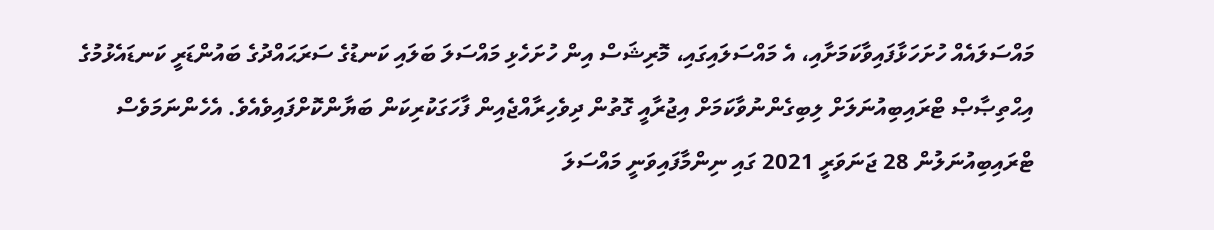މައްސަލައެއް ހުށަހަޅާފައިވާކަމަށާއި، އެ މައްސަލައިގައި، މޮރިޝަސް އިން ހުށަހެޅި މައްސަލަ ބަލައި ކަނޑުގެ ސަރަޙައްދުގެ ބައުންޑަރީ ކަނޑައެޅުމުގެ އިޙްތިޞާޞް ޓްރައިބިއުނަލަށް ލިބިގެންނުވާކަމަށް އިޖުރާއީ ގޮތުން ދިވެހިރާއްޖެއިން ފާހަގަކުރިކަން ބަޔާންކޮށްފައިވެއެވެ. އެހެންނަމަވެސް ޓްރައިބިއުނަލުން 28 ޖަނަވަރީ 2021 ގައި ނިންމާފައިވަނީ މައްސަލަ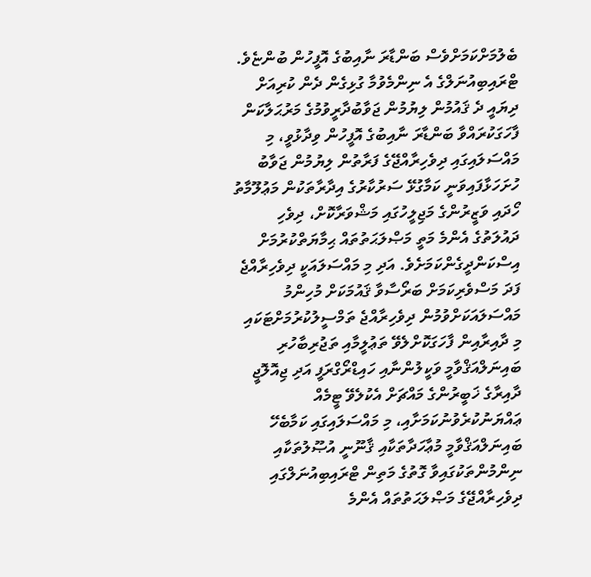ބެލުމަށްކަމަށްވެސް ބަންޑާރަ ނާއިބުގެ އޮފީހުން ބުންޏެވެ.
ޓްރައިބިއުނަލްގެ އެ ނިންމެވުމާ ގުޅިގެން ދެން ކުރިއަށް ދިޔައީ ދެ ޤައުމުން ލިޔުމުން ޖަވާބުދާރީވުމުގެ މަރުޙަލާކަން ފާހަގަކުރައްވާ ބަންޑާރަ ނާއިބުގެ އޮފީހުން ވިދާޅުވީ، މި މައްސަލައިގައި ދިވެހިރާއްޖޭގެ ފަރާތުން ލިޔުމުން ޖަވާބު ހުށަހަޅާފައިވަނީ ކަމާގުޅޭ ސަރުކާރުގެ އިދާރާތަކުން މަޢުލޫމާތު ހޯދައި ވަޒީރުންގެ މަޖިލީހުގައި މަޝްވަރާކޮށް، ދިވެހި ދައުލަތުގެ އެންމެ މަތީ މަޞްލަޙަތުތައް ޙިމާޔަތްކުރުމަށް އިސްކަންދީގެންކަމަށެވެ. އަދި މި މައްސަލައަކީ ދިވެހިރާއްޖެ ފަދަ މަސްވެރިކަމަށް ބަރޯސާވާ ޤައުމަކަށް މުހިންމު މައްސަލައަކަށްވުމުން ދިވެހިރާއްޖެ ތަމްސީލުކުރުމަށްޓަކައި މި ދާއިރާއިން ފާހަގަކޮށްލެވޭ ތަޢުލީމާއި ތަޖުރިބާހުރި ބައިނަލްއަޤްވާމީ ވަކީލުންނާއި ހައިޑްރޯގްރަފީ އަދި ޖިއޮލޮޖީ ދާއިރާގެ ޚަބީރުންގެ މައްޗަށް އެކުލެވޭ ޓީމެއް ޢައްޔަނުކުރެވުނުކަމަށާއި، މި މައްސަލައިގައި ކަމާބެހޭ ބައިނަލްއަޤްވާމީ މުޢާހަދާތަކާއި ޤާނޫނީ އުޞޫލުތަކާއި ނިންމުންތަކުގައިވާ ގޮތުގެ މަތިން ޓްރައިބިއުނަލްގައި ދިވެހިރާއްޖޭގެ މަޞްލަޙަތުތައް އެންމެ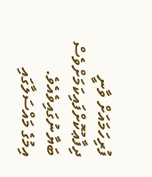ފުރިހަމައަށް ވާނީ ދިފާޢުކޮށްފައިކަމަށްވެސް ބަޔާނުގައިވެއެވެ.
އިމުގެ މައްސަލާގައި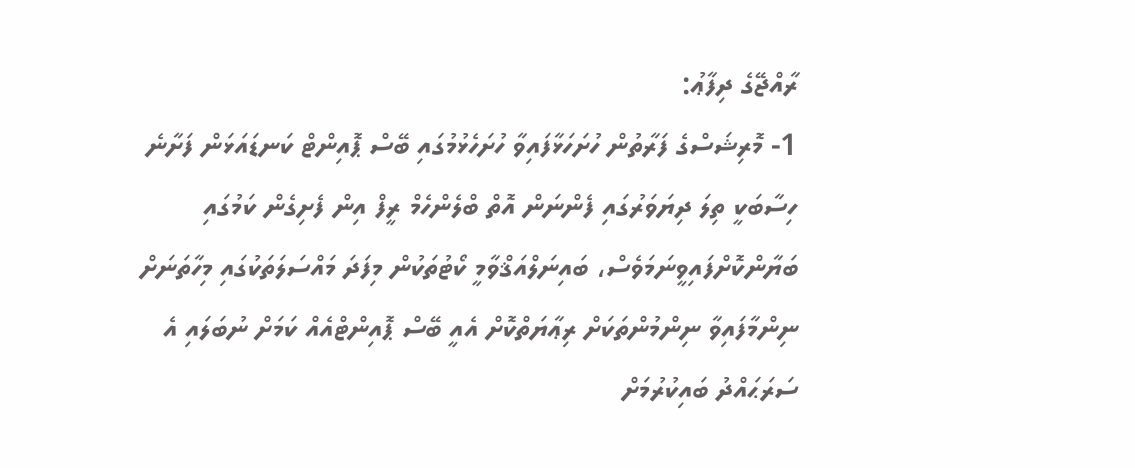ރާއްޖޭގެ ދިފާޢު:
1- މޮރިޝަސްގެ ފަރާތުން ހުށަހަޅާފައިވާ ހުށަހެޅުމުގައި ބޭސް ޕޮއިންޓް ކަނޑައަޅަން ފަށާނެ ހިސާބަކީ ތިލަ ދިޔަވަރުގައި ފެންނަން އޮތް ބްލެންހެމް ރީފް އިން ފެށިގެން ކަމުގައި ބަޔާންކޮށްފައިވީނަމަވެސް، ބައިނަލްއަޤްވާމީ ކޯޓުތަކުން މިފަދަ މައްސަލަތަކުގައި މިހާތަނަށް ނިންމާފައިވާ ނިންމުންތަކަށް ރިޢާޔަތްކޮށް އެއީ ބޭސް ޕޮއިންޓްއެއް ކަމަށް ނުބަލައި އެ ސަރަޙައްދު ބައިކުރުމަށް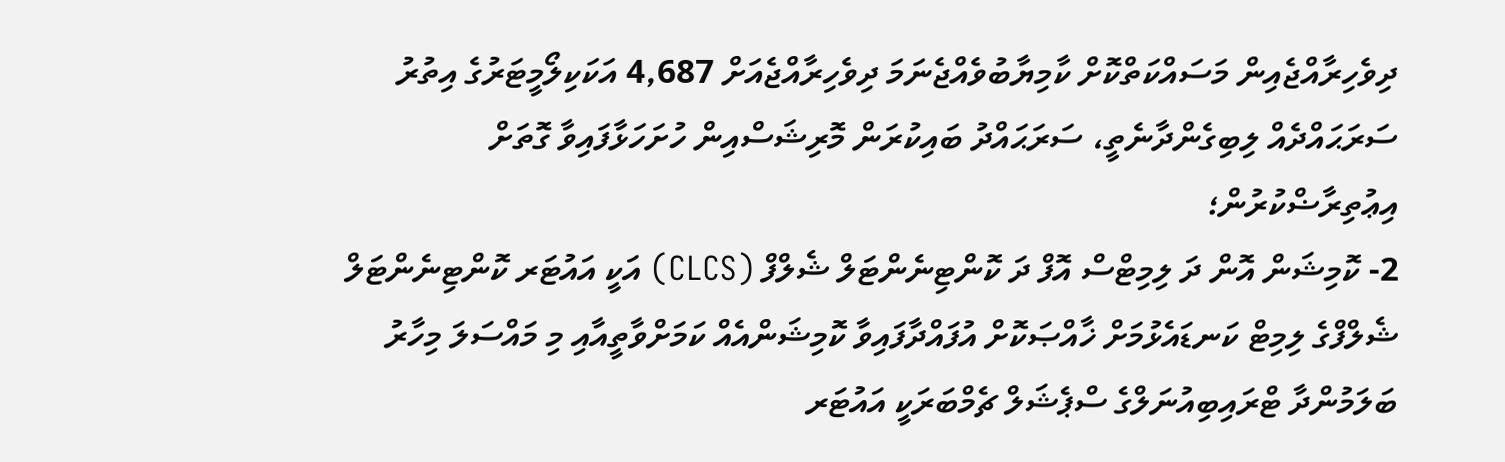ދިވެހިރާއްޖެއިން މަސައްކަތްކޮށް ކާމިޔާބުވެއްޖެނަމަ ދިވެހިރާއްޖެއަށް 4,687 އަކަކިލޯމީޓަރުގެ އިތުރު ސަރަޙައްދެއް ލިބިގެންދާނެތީ، ސަރަޙައްދު ބައިކުރަން މޮރިޝަސްއިން ހުށަހަޅާފައިވާ ގޮތަށް އިޢުތިރާޟްކުރުން؛
2- ކޮމިޝަން އޮން ދަ ލިމިޓްސް އޮފް ދަ ކޮންޓިނެންޓަލް ޝެލްފް (CLCS) އަކީ އައުޓަރ ކޮންޓިނެންޓަލް ޝެލްފްގެ ލިމިޓް ކަނޑައެޅުމަށް ޚާއްޞަކޮށް އުފައްދާފައިވާ ކޮމިޝަންއެއް ކަމަށްވާތީއާއި މި މައްސަލަ މިހާރު ބަލަމުންދާ ޓްރައިބިއުނަލްގެ ސްޕެޝަލް ޗެމްބަރަކީ އައުޓަރ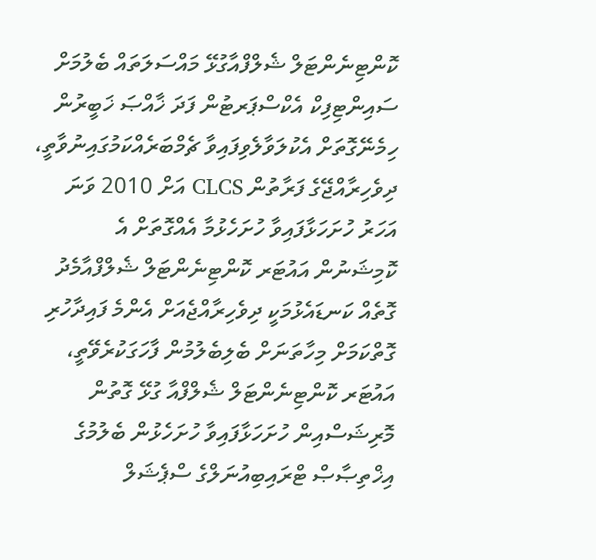ކޮންޓިނެންޓަލް ޝެލްފްއާގުޅޭ މައްސަލަތައް ބެލުމަށް ސައިންޓިފިކް އެކްސްޕަރޓުން ފަދަ ޚާއްޞަ ޚަބީރުން ހިމެނޭގޮތަށް އެކުލަވާލެވިފައިވާ ޗެމްބަރެއްކަމުގައިނުވާތީ، ދިވެހިރާއްޖޭގެ ފަރާތުން CLCS އަށް 2010 ވަނަ އަހަރު ހުށަހަޅާފައިވާ ހުށަހެޅުމާ އެއްގޮތަށް އެ ކޮމިޝަނުން އައުޓަރ ކޮންޓިނެންޓަލް ޝެލްފްއާމެދު ގޮތެއް ކަނޑައެޅުމަކީ ދިވެހިރާއްޖެއަށް އެންމެ ފައިދާހުރި ގޮތްކަމަށް މިހާތަނަށް ބެލިބެލުމުން ފާހަގަކުރެވޭތީ، އައުޓަރ ކޮންޓިނެންޓަލް ޝެލްފްއާ ގުޅޭ ގޮތުން މޮރިޝަސްއިން ހުށަހަޅާފައިވާ ހުށަހެޅުން ބެލުމުގެ އިޚްތިޞާޞް ޓްރައިބިއުނަލްގެ ސްޕެޝަލް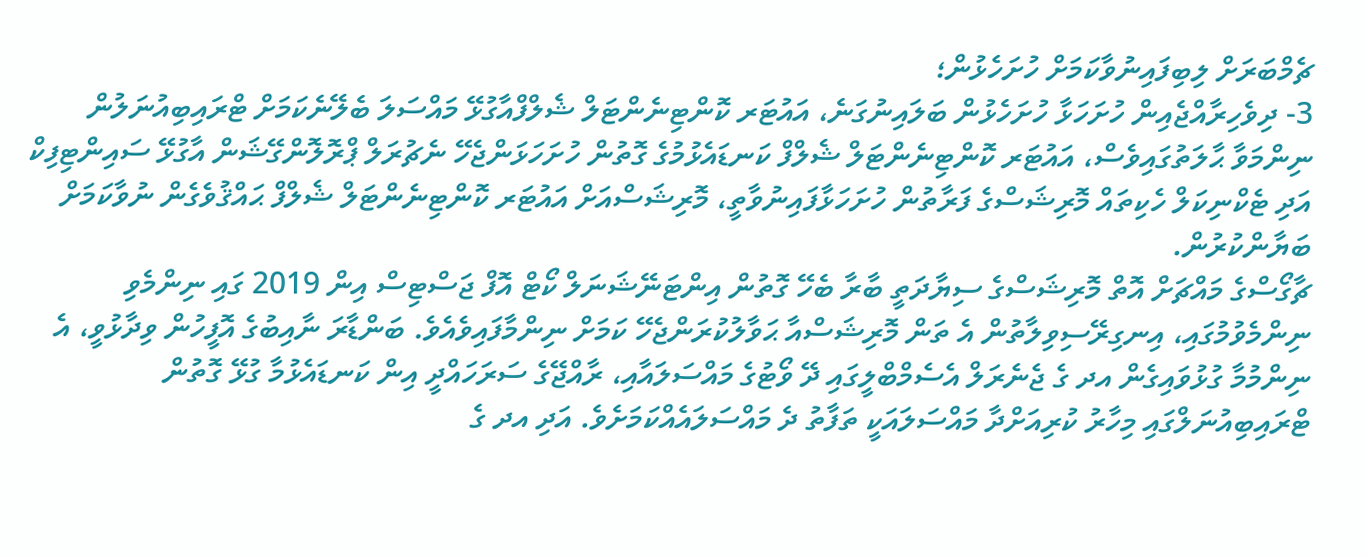ޗެމްބަރަށް ލިބިފައިނުވާކަމަށް ހުށަހެޅުން؛
3- ދިވެހިރާއްޖެއިން ހުށަހަޅާ ހުށަހެޅުން ބަލައިނުގަނެ، އައުޓަރ ކޮންޓިނެންޓަލް ޝެލްފްއާގުޅޭ މައްސަލަ ބެލޭނެކަމަށް ޓްރައިބިއުނަލުން ނިންމަވާ ޙާލަތުގައިވެސް، އައުޓަރ ކޮންޓިނެންޓަލް ޝެލްފް ކަނޑައެޅުމުގެ ގޮތުން ހުށަހަޅަންޖެހޭ ނެޗުރަލް ޕްރޮލޮންގޭޝަން އާގުޅޭ ސައިންޓިފިކް އަދި ޓެކްނިކަލް ހެކިތައް މޮރިޝަސްގެ ފަރާތުން ހުށަހަޅާފައިނުވާތީ، މޮރިޝަސްއަށް އައުޓަރ ކޮންޓިނެންޓަލް ޝެލްފް ޙައްޤުވެގެން ނުވާކަމަށް ބަޔާންކުރުން.
ޗާގޯސްގެ މައްޗަށް އޮތް މޮރިޝަސްގެ ސިޔާދަތީ ބާރާ ބެހޭ ގޮތުން އިންޓަނޭޝަނަލް ކޯޓް އޮފް ޖަސްޓިސް އިން 2019 ގައި ނިންމެވި ނިންމެވުމުގައި، އިނގިރޭސިވިލާތުން އެ ތަން މޮރިޝަސްއާ ޙަވާލުކުރަންޖެހޭ ކަމަށް ނިންމާފައިވެއެވެ. ބަންޑާރަ ނާއިބުގެ އޮފީހުން ވިދާޅުވީ، އެ ނިންމުމާ ގުޅުވައިގެން އދ ގެ ޖެނެރަލް އެސެމްބްލީގައި ދޭ ވޯޓުގެ މައްސަލައާއި، ރާއްޖޭގެ ސަރަހައްދީ އިން ކަނޑައެޅުމާ ގުޅޭ ގޮތުން ޓްރައިބިއުނަލްގައި މިހާރު ކުރިއަށްދާ މައްސަލައަކީ ތަފާތު ދެ މައްސަލައެއްކަމަށެވެ. އަދި އދ ގެ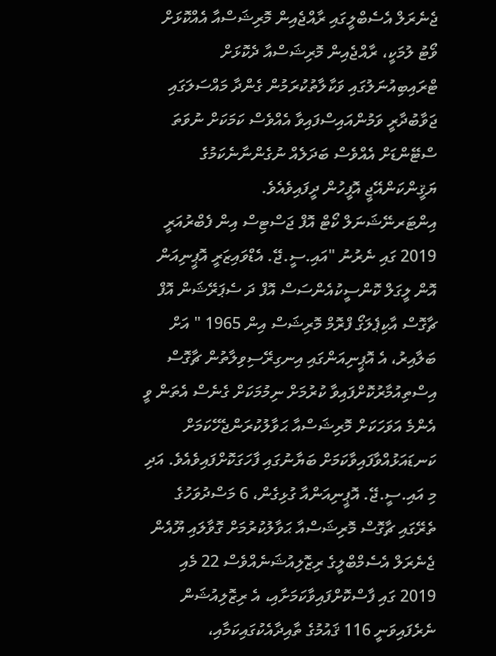ޖެނެރަލް އެސެބްލީގައި ރާއްޖެއިން މޮރިޝަސްއާ އެއްކޮޅަށް ވޯޓު ލުމަކީ، ރާއްޖެއިން މޮރިޝަސްއާ ދެކޮޅަށް ޓްރައިބިއުނަލުގައި ވަކާލާތުކުރަމުން ގެންދާ މައްސަލަގައި ޖަވާބުދާރީ ވަމުންއައިސްފައިވާ އެއްވެސް ކަމަކަށް ނުވަތަ ސްޓޭންޑަށް އެއްވެސް ބަދަލެއް ނުގެންނާނެކަމުގެ ޔަޤީންކަންއޭޖީ އޮފީހުން ދީފައިވެއެވެ.
އިންޓަރނޭޝަނަލް ކޯޓް އޮފް ޖަސްޓިސް އިން ފެބްރުއަރީ 2019 ގައި ނެރުނު "އައި.ސީ.ޖޭ. އެޑްވައިޒަރީ އޮޕީނިއަން އޮން ލީގަލް ކޮންސީކުއެންސަސް އޮފް ދަ ސެޕަރޭޝަން އޮފް ޗާގޮސް އާކިޕެލަގޯ ފްރޮމް މޮރިޝަސް އިން 1965 " އަށް ބަލާއިރު، އެ އޮޕީނިއަންގައި އިނގިރޭސިވިލާތުން ޗާގޮސް އިސްތިއުމާރުކޮށްފައިވާ ކުރުމަށް ނިމުމަކަށް ގެނެސް އެތަން ވީ އެންމެ އަވަހަކަށް މޮރިޝަސްއާ ޙަވާލުކުރަންޖެހޭކަމަށް ކަނޑައަޅުއްވާފައިވާކަމަށް ބަޔާނުގައި ފާހަގަކޮށްފައިވެއެވެ. އަދި މި އައި.ސީ.ޖޭ. އޮޕީނިއަންއާ ގުޅިގެން، 6 މަސްދުވަހުގެ ތެރޭގައި ޗާގޮސް މޮރިޝަސްއާ ޙަވާލުކުރުމަށް ގޮވާލައި ޔޫއެން ޖެނެރަލް އެސެމްބްލީގެ ރިޒޮލިއުޝަނެއްވެސް 22 މެއި 2019 ގައި ފާސްކޮށްފައިވާކަމަށާއި، އެ ރިޒޮލިއުޝަން ނެރެފައިވަނީ 116 ޤައުމުގެ ތާއިދާއެކުގައިކަމާއި،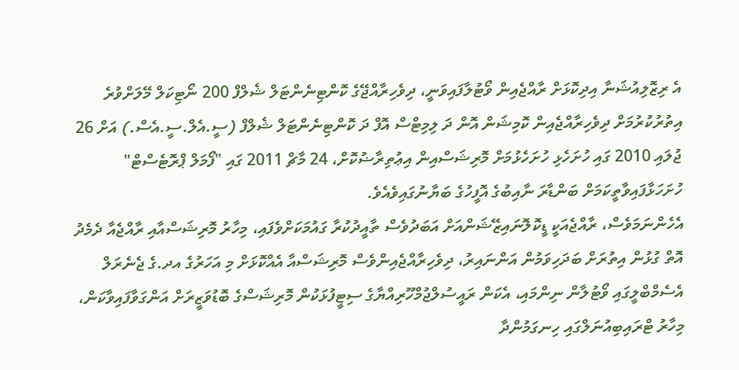އެ ރިޒޮލިއުޝަނާ އިދިކޮޅަށް ރާއްޖެއިން ވޯޓުލާފައިވަނީ، ދިވެހިރާއްޖޭގެ ކޮންޓިނެންޓަލް ޝެލްފް 200 ނޯޓިކަލް މޭލަށްވުރެ އިތުރުކުރުމަށް ދިވެހިރާއްޖެއިން ކޮމިޝަން އޮން ދަ ލިމިޓްސް އޮފް ދަ ކޮންޓިނެންޓަލް ޝެލްފް (ސީ.އެލް.ސީ.އެސް.) އަށް 26 ޖުލައި 2010 ގައި ހުށަހެޅި ހުށަހެޅުމަށް މޮރިޝަސްއިން އިޢުތިރާޟުކޮށް، 24 މާޗް 2011 ގައި "ފޯމަލް ޕްރޮޓެސްޓް" ހުށަހަޅާފައިވާތީކަމަށް ބަންޑާރަ ނާއިބުގެ އޮފީހުގެ ބަޔާނުގައިވެއެވެ.
އެހެންނަމަވެސް، ރާއްޖެއަކީ ޑީކޮލޮނައިޒޭޝަންއަށް އަބަދުވެސް ތާއީދުކުރާ ގައުމަކަށްވެފައި، މިހާރު މޮރިޝަސްއާއި ރާއްޖެއާ ދެމެދު އޮތް ގުޅުން އިތުރަށް ބަދަހިވަމުން އަންނައިރު، ދިވެހިރާއްޖެއިންވެސް މޮރިޝަސްއާ އެއްކޮޅަށް މި އަހަރުގެ އދ.ގެ ޖެނެރަލް އެސެމްބްލީގައި ވޯޓުލާން ނިންމައި، އެކަން ރައީސުލްޖުމްހޫރިއްޔާގެ ސިޓީފުޅަކުން މޮރިޝަސްގެ ބޮޑުވަޒީރަށް އަންގަވާފައިވާކަން، މިހާރު ޓްރައިބިއުނަލްގައި ހިނގަމުންދާ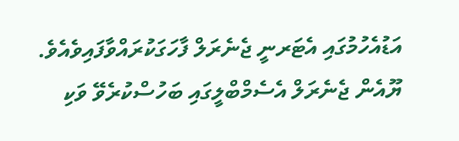އަޑުއެހުމުގައި އެޓަރނީ ޖެނެރަލް ފާހަގަކުރައްވާފައިވެއެވެ. ޔޫއެން ޖެނެރަލް އެސެމްބްލީގައި ބަހުސްކުރެވޭ ވަކި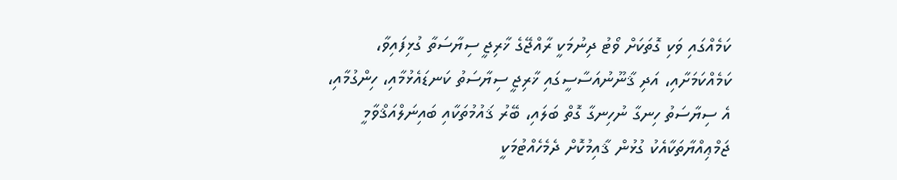ކަމެއްގައި ވަކި ގޮތަކަށް ވޯޓު ދިނުމަކީ ރާއްޖޭގެ ޚާރިޖީ ސިޔާސަތާ ގުޅިފައިވާ، ކަމެއްކަމަށާއި، އަދި ޤާނޫނުއަސާސީގައި ޚާރިޖީ ސިޔާސަތު ކަނޑައެޅުމާއި، ހިންގުމާއި، އެ ސިޔާސަތު ހިނގާ ނުހިނގާ ގޮތް ބަލައި، ބޭރު ޤައުމުތަކާއި ބައިނަލްއަޤްވާމީ ޖަމްޢިއްޔާތަކާއެކު ގުޅުން ޤާއިމުކޮށް ދެމެހެއްޓުމަކީ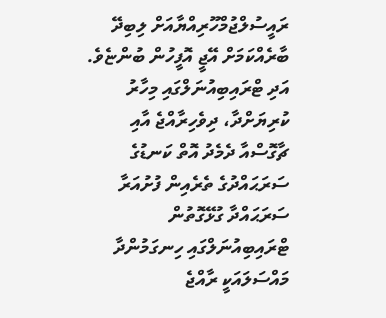ރައީސުލްޖުމްހޫރިއްޔާއަށް ލިބިދޭ ބާރެއްކަމަށް އޭޖީ އޮފީހުން ބުންޏެވެ.
އަދި ޓްރައިބިއުނަލްގައި މިހާރު ކުރިޔަށްދާ، ދިވެހިރާއްޖެ އާއި ޗާގޮސްއާ ދެމެދު އޮތް ކަނޑުގެ ސަރަޙައްދުގެ ތެރެއިން ފުށުއަރާ ސަރަޙައްދާ ގުޅޭގޮތުން ޓްރައިބިއުނަލްގައި ހިނގަމުންދާ މައްސަލައަކީ ރާއްޖެ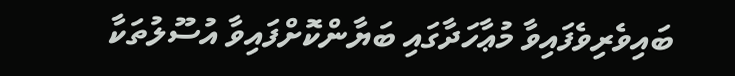ބައިވެރިވެފައިވާ މުޢާހަދާގައި ބަޔާންކޮށްފައިވާ އުސޫލުތަކާ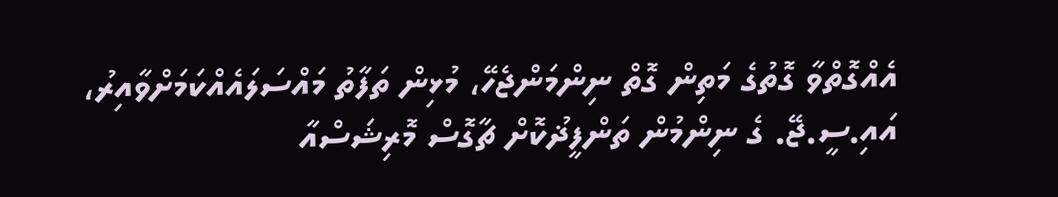އެއްގޮތްވާ ގޮތުގެ މަތިން ގޮތް ނިންމަންޖެހޭ، މުޅިން ތަފާތު މައްސަލައެއްކަމަށްވާއިރު، އައި.ސީ.ޖޭ. ގެ ނިންމުން ތަންފީޛުކޮށް ޗާގޮސް މޮރިޝަސްއާ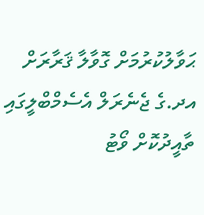ޙަވާލުކުރުމަށް ގޮވާލާ ޤަރާރަށް އދ.ގެ ޖެނެރަލް އެސެމްބްލީގައި ތާއީދުކޮށް ވޯޓު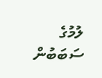ލުމުގެ ސަބަބުން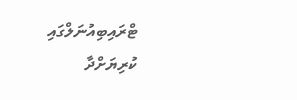ޓްރައިބިއުނަލްގައި ކުރިޔަށްދާ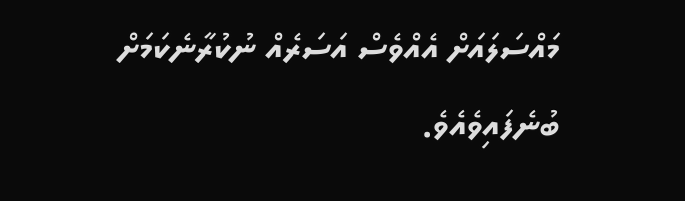މައްސަލައަށް އެއްވެސް އަސަރެއް ނުކުރާނެކަމަށް ބުނެފައިވެއެވެ.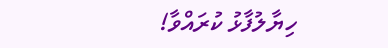ހިޔާލުފާޅު ކުރައްވާ!